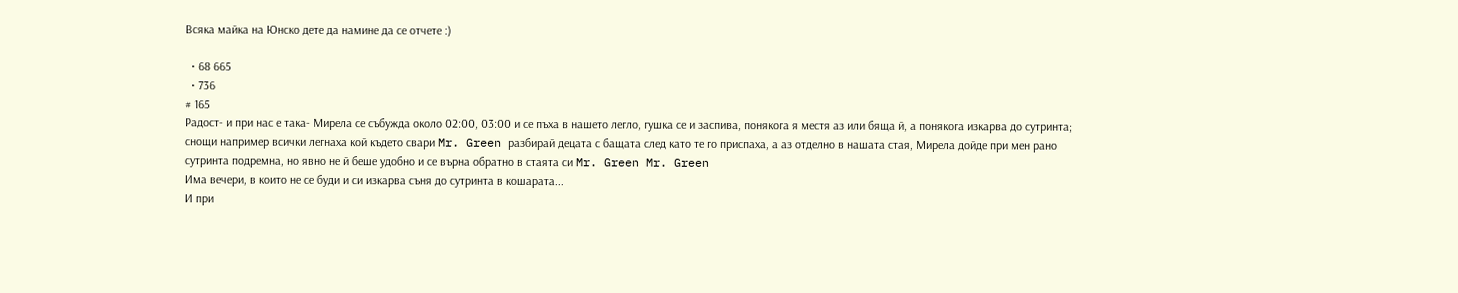Всяка майка на Юнско дете да намине да се отчете :)

  • 68 665
  • 736
# 165
Радост- и при нас е така- Мирела се събужда около 02:00, 03:00 и се пъха в нашето легло, гушка се и заспива, понякога я местя аз или бяща й, а понякога изкарва до сутринта; снощи например всички легнаха кой където свари Mr. Green разбирай децата с бащата след като те го приспаха, а аз отделно в нашата стая, Мирела дойде при мен рано сутринта подремна, но явно не й беше удобно и се върна обратно в стаята си Mr. Green Mr. Green
Има вечери, в които не се буди и си изкарва съня до сутринта в кошарата...
И при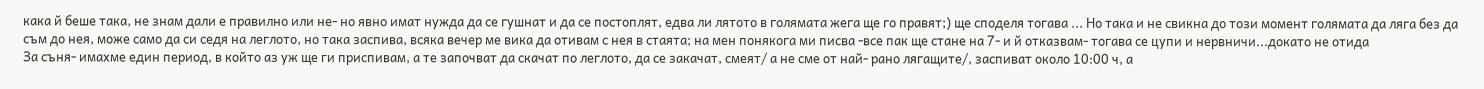кака й беше така, не знам дали е правилно или не- но явно имат нужда да се гушнат и да се постоплят, едва ли лятото в голямата жега ще го правят;) ще споделя тогава ... Но така и не свикна до този момент голямата да ляга без да съм до нея, може само да си седя на леглото, но така заспива, всяка вечер ме вика да отивам с нея в стаята; на мен понякога ми писва -все пак ще стане на 7- и й отказвам- тогава се цупи и нервничи...докато не отида
За съня- имахме един период, в който аз уж ще ги приспивам, а те започват да скачат по леглото, да се закачат, смеят/ а не сме от най- рано лягащите/, заспиват около 10:00 ч, а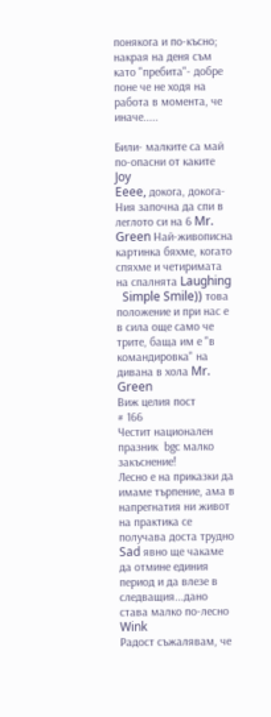понякога и по-късно; накрая на деня съм като "пребита"- добре поне че не ходя на работа в момента, че иначе.....

Били- малките са май по-опасни от каките  Joy
Eeee, докога, докога- Ния започна да спи в леглото си на 6 Mr. Green Най-живописна картинка бяхме, когато спяхме и четиримата на спалнята Laughing
  Simple Smile)) това положение и при нас е в сила още само че трите, баща им е "в командировка" на дивана в хола Mr. Green
Виж целия пост
# 166
Честит национален празник  bgс малко закъснение!
Лесно е на приказки да имаме търпение, ама в напрегнатия ни живот на практика се получава доста трудно Sad явно ще чакаме да отмине единия период и да влезе в следващия...дано става малко по-лесно Wink
Радост съжалявам, че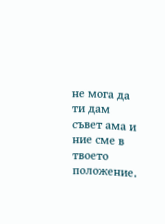не мога да ти дам съвет ама и ние сме в твоето положение.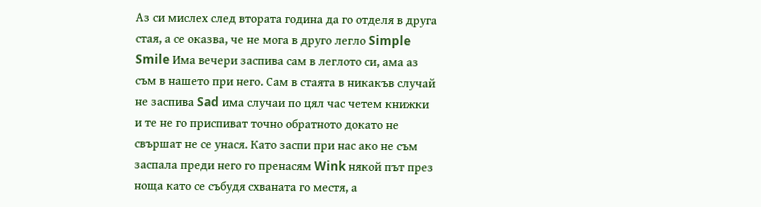Аз си мислех след втората година да го отделя в друга стая, а се оказва, че не мога в друго легло Simple Smile Има вечери заспива сам в леглото си, ама аз съм в нашето при него. Сам в стаята в никакъв случай не заспива Sad има случаи по цял час четем книжки и те не го приспиват точно обратното докато не свършат не се унася. Като заспи при нас ако не съм заспала преди него го пренасям Wink някой път през ноща като се събудя схваната го местя, а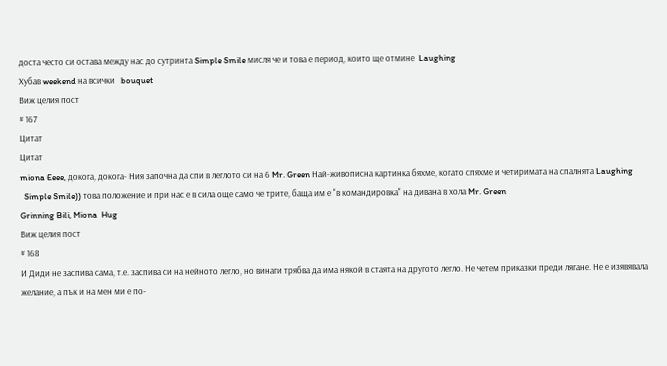доста често си остава между нас до сутринта Simple Smile мисля че и това е период, които ще отмине  Laughing
Хубав weekend на всички   bouquet
Виж целия пост
# 167
Цитат
Цитат
miona Eeee, докога, докога- Ния започна да спи в леглото си на 6 Mr. Green Най-живописна картинка бяхме, когато спяхме и четиримата на спалнята Laughing
  Simple Smile)) това положение и при нас е в сила още само че трите, баща им е "в командировка" на дивана в хола Mr. Green
Grinning Bili, Miona  Hug
Виж целия пост
# 168
И Диди не заспива сама, т.е. заспива си на нейното легло, но винаги трябва да има някой в стаята на другото легло. Не четем приказки преди лягане. Не е изявявала желание, а пък и на мен ми е по-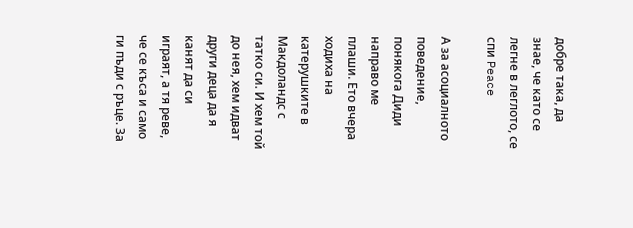добре така, да знае, че като се легне в леглото, се спи Peace

А за асоциалното поведение, понякога Диди направо ме плаши. Ето вчера ходиха на катерушките в Макдоландс с татко си. И хем той до нея, хем идват други деца да я канят да си играят, а тя реве, че се къса и само ги пъди с ръце. За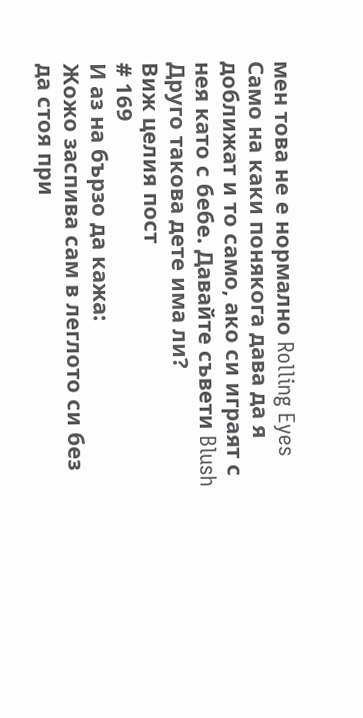мен това не е нормално Rolling Eyes Само на каки понякога дава да я доближат и то само, ако си играят с нея като с бебе. Давайте съвети Blush Друго такова дете има ли?
Виж целия пост
# 169
И аз на бързо да кажа:
Жожо заспива сам в леглото си без да стоя при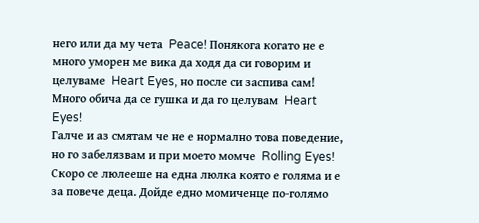него или да му чета  Peace! Понякога когато не е много уморен ме вика да ходя да си говорим и целуваме  Heart Eyes, но после си заспива сам! Много обича да се гушка и да го целувам  Heart Eyes!
Галче и аз смятам че не е нормално това поведение, но го забелязвам и при моето момче  Rolling Eyes!
Скоро се люлееше на една люлка която е голяма и е за повече деца. Дойде едно момиченце по-голямо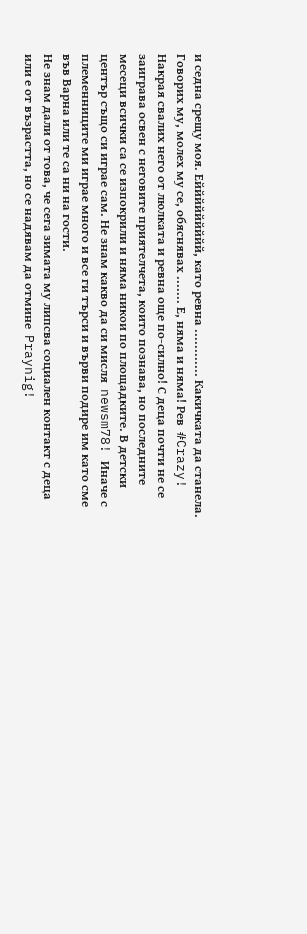и седна срещу моя. Еййййййййй, като ревна ............ Какичката да станела. Говорих му, молех му се, обяснявах ....... Е, няма и няма! Рев  #Crazy! Накрая свалих него от люлката и ревна още по-силно! С деца почти не се заиграва освен с неговите приятелчета, които познава, но последните месеци всички са се изпокрили и няма никои по площадките. В детски център също си играе сам. Не знам какво да си мисля  newsm78! Иначе с племенниците ми играе много и все ги търси и върви подире им като сме във Варна или те са ни на гости.
Не знам дали от това, че сега зимата му липсва социален контакт с деца или е от възрастта, но се надявам да отмине  Praynig!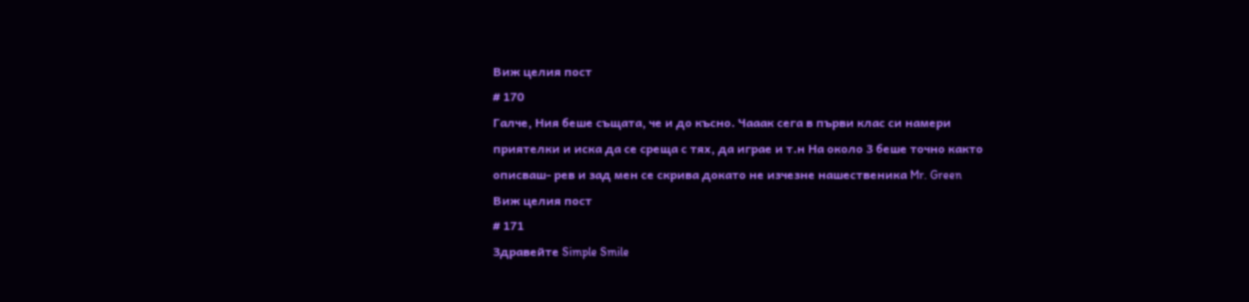Виж целия пост
# 170
Галче, Ния беше същата, че и до късно. Чааак сега в първи клас си намери приятелки и иска да се среща с тях, да играе и т.н На около 3 беше точно както описваш- рев и зад мен се скрива докато не изчезне нашественика Mr. Green
Виж целия пост
# 171
Здравейте Simple Smile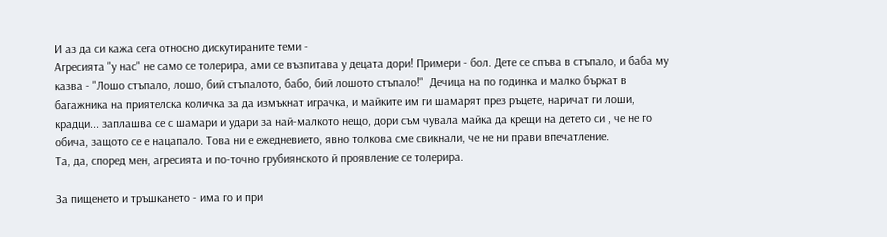И аз да си кажа сега относно дискутираните теми -
Агресията "у нас" не само се толерира, ами се възпитава у децата дори! Примери - бол. Дете се спъва в стъпало, и баба му казва - "Лошо стъпало, лошо, бий стъпалото, бабо, бий лошото стъпало!"  Дечица на по годинка и малко бъркат в багажника на приятелска количка за да измъкнат играчка, и майките им ги шамарят през ръцете, наричат ги лоши, крадци... заплашва се с шамари и удари за най-малкото нещо, дори съм чувала майка да крещи на детето си , че не го обича, защото се е нацапало. Това ни е ежедневието, явно толкова сме свикнали, че не ни прави впечатление.
Та, да, според мен, агресията и по-точно грубиянското й проявление се толерира.

За пищенето и тръшкането - има го и при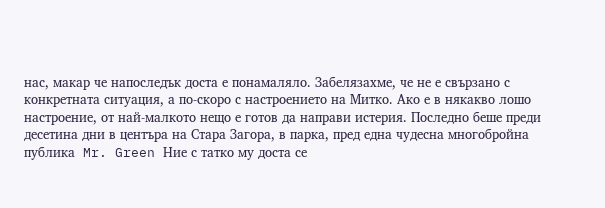нас, макар че напоследък доста е понамаляло. Забелязахме, че не е свързано с конкретната ситуация, а по-скоро с настроението на Митко. Ако е в някакво лошо настроение, от най-малкото нещо е готов да направи истерия. Последно беше преди десетина дни в центъра на Стара Загора, в парка, пред една чудесна многобройна публика  Mr. Green Ние с татко му доста се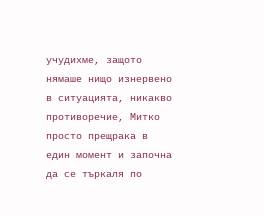учудихме, защото нямаше нищо изнервено в ситуацията, никакво противоречие, Митко просто прещрака в един момент и започна да се търкаля по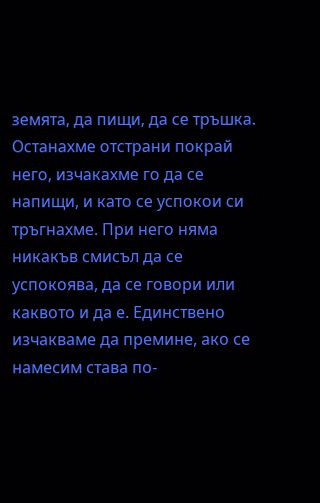земята, да пищи, да се тръшка. Останахме отстрани покрай него, изчакахме го да се напищи, и като се успокои си тръгнахме. При него няма никакъв смисъл да се успокоява, да се говори или каквото и да е. Единствено изчакваме да премине, ако се намесим става по-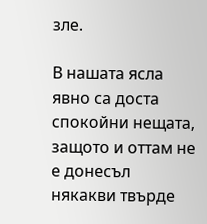зле.

В нашата ясла явно са доста спокойни нещата, защото и оттам не е донесъл някакви твърде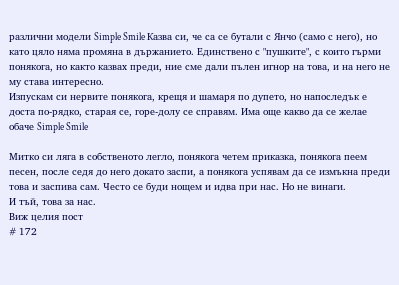различни модели Simple Smile Казва си, че са се бутали с Янчо (само с него), но като цяло няма промяна в държанието. Единствено с "пушките", с които гърми понякога, но както казвах преди, ние сме дали пълен игнор на това, и на него не му става интересно.
Изпускам си нервите понякога, крещя и шамаря по дупето, но напоследък е доста по-рядко, старая се, горе-долу се справям. Има още какво да се желае обаче Simple Smile

Митко си ляга в собственото легло, понякога четем приказка, понякога пеем песен, после седя до него докато заспи, а понякога успявам да се измъкна преди това и заспива сам. Често се буди нощем и идва при нас. Но не винаги.
И тъй, това за нас.
Виж целия пост
# 172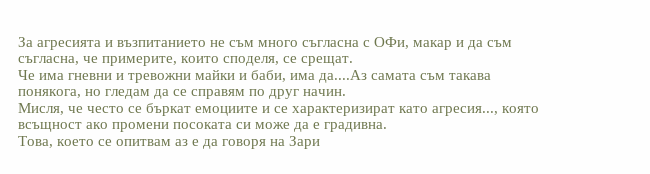За агресията и възпитанието не съм много съгласна с ОФи, макар и да съм съгласна, че примерите, които споделя, се срещат.
Че има гневни и тревожни майки и баби, има да....Аз самата съм такава понякога, но гледам да се справям по друг начин.
Мисля, че често се бъркат емоциите и се характеризират като агресия..., която всъщност ако промени посоката си може да е градивна.
Това, което се опитвам аз е да говоря на Зари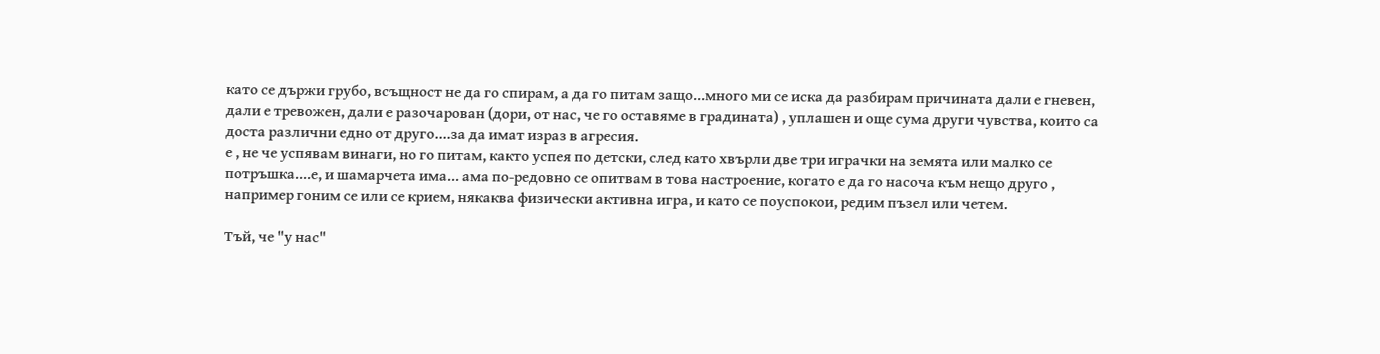като се държи грубо, всъщност не да го спирам, а да го питам защо...много ми се иска да разбирам причината дали е гневен, дали е тревожен, дали е разочарован (дори, от нас, че го оставяме в градината) , уплашен и още сума други чувства, които са доста различни едно от друго....за да имат израз в агресия.
е , не че успявам винаги, но го питам, както успея по детски, след като хвърли две три играчки на земята или малко се потръшка....е, и шамарчета има... ама по-редовно се опитвам в това настроение, когато е да го насоча към нещо друго , например гоним се или се крием, някаква физически активна игра, и като се поуспокои, редим пъзел или четем.

Тъй, че "у нас"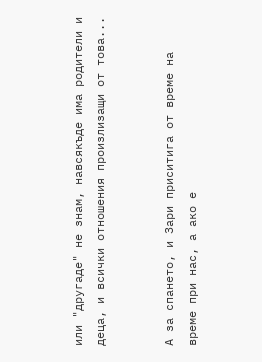или "другаде" не знам, навсякъде има родители и деца, и всички отношения произлизащи от това...


А за спането, и Зари приситига от време на време при нас, а ако е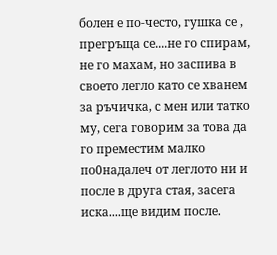болен е по-често, гушка се , прегръща се....не го спирам, не го махам, но заспива в своето легло като се хванем за ръчичка, с мен или татко му, сега говорим за това да го преместим малко по0надалеч от леглото ни и после в друга стая, засега иска....ще видим после.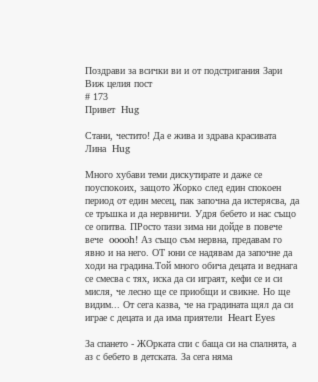Поздрави за всички ви и от подстригания Зари
Виж целия пост
# 173
Привет  Hug

Стани, честито! Да е жива и здрава красивата Лина  Hug

Много хубави теми дискутирате и даже се поуспокоих, защото Жорко след един спокоен период от един месец, пак започна да истерясва, да се тръшка и да нервничи. Удря бебето и нас също се опитва. ПРосто тази зима ни дойде в повече вече  ooooh! Аз също съм нервна, предавам го явно и на него. ОТ юни се надявам да започне да ходи на градина.Той много обича децата и веднага се смесва с тях, иска да си играят, кефи се и си мисля, че лесно ще се приобщи и свикне. Но ще видим... От сега казва, че на градината щял да си играе с децата и да има приятели  Heart Eyes

За спането - ЖОрката спи с баща си на спалнята, а аз с бебето в детската. За сега няма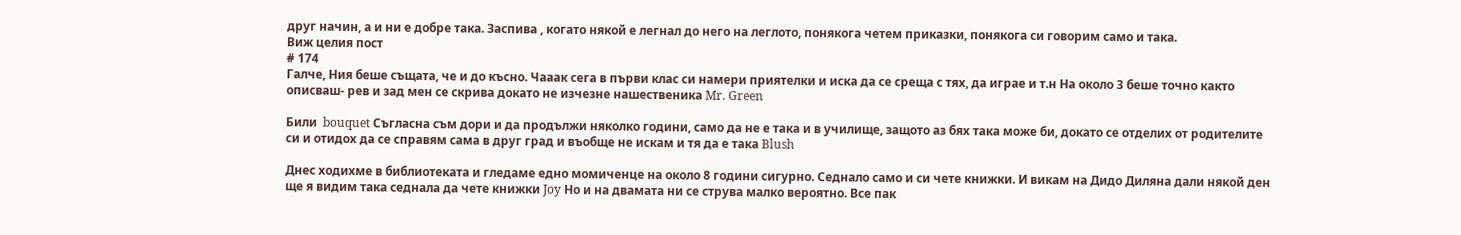друг начин, а и ни е добре така. Заспива , когато някой е легнал до него на леглото, понякога четем приказки, понякога си говорим само и така.
Виж целия пост
# 174
Галче, Ния беше същата, че и до късно. Чааак сега в първи клас си намери приятелки и иска да се среща с тях, да играе и т.н На около 3 беше точно както описваш- рев и зад мен се скрива докато не изчезне нашественика Mr. Green

Били  bouquet Съгласна съм дори и да продължи няколко години, само да не е така и в училище, защото аз бях така може би, докато се отделих от родителите си и отидох да се справям сама в друг град и въобще не искам и тя да е така Blush

Днес ходихме в библиотеката и гледаме едно момиченце на около 8 години сигурно. Седнало само и си чете книжки. И викам на Дидо Диляна дали някой ден ще я видим така седнала да чете книжки Joy Но и на двамата ни се струва малко вероятно. Все пак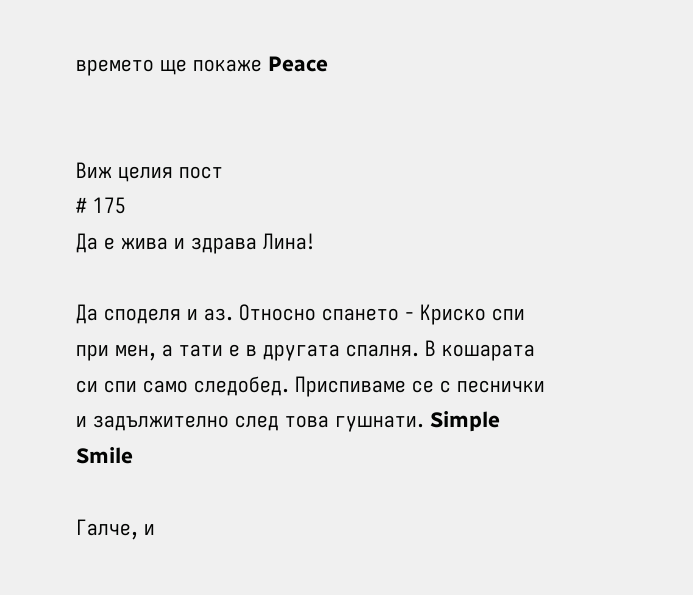времето ще покаже Peace


Виж целия пост
# 175
Да е жива и здрава Лина!

Да споделя и аз. Относно спането - Криско спи при мен, а тати е в другата спалня. В кошарата си спи само следобед. Приспиваме се с песнички и задължително след това гушнати. Simple Smile

Галче, и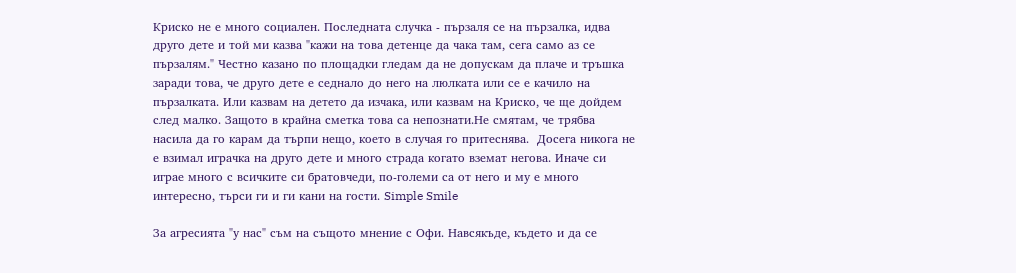Криско не е много социален. Последната случка - пързаля се на пързалка, идва друго дете и той ми казва "кажи на това детенце да чака там, сега само аз се пързалям." Честно казано по площадки гледам да не допускам да плаче и тръшка заради това, че друго дете е седнало до него на люлката или се е качило на пързалката. Или казвам на детето да изчака, или казвам на Криско, че ще дойдем след малко. Защото в крайна сметка това са непознати.Не смятам, че трябва насила да го карам да търпи нещо, което в случая го притеснява.  Досега никога не е взимал играчка на друго дете и много страда когато вземат негова. Иначе си играе много с всичките си братовчеди, по-големи са от него и му е много интересно, търси ги и ги кани на гости. Simple Smile

За агресията "у нас" съм на същото мнение с Офи. Навсякъде, където и да се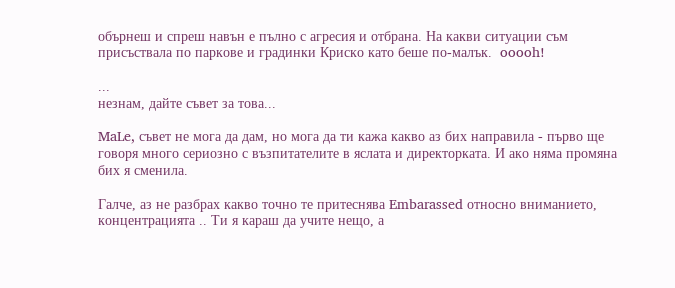обърнеш и спреш навън е пълно с агресия и отбрана. На какви ситуации съм присъствала по паркове и градинки Криско като беше по-малък.  ooooh!

...
незнам, дайте съвет за това...

MaLe, съвет не мога да дам, но мога да ти кажа какво аз бих направила - първо ще говоря много сериозно с възпитателите в яслата и директорката. И ако няма промяна бих я сменила.

Галче, аз не разбрах какво точно те притеснява Embarassed относно вниманието, концентрацията .. Ти я караш да учите нещо, а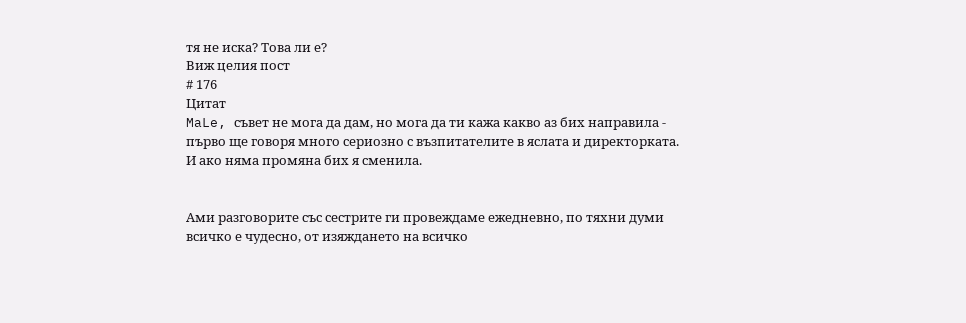тя не иска? Това ли е?
Виж целия пост
# 176
Цитат
MaLe, съвет не мога да дам, но мога да ти кажа какво аз бих направила - първо ще говоря много сериозно с възпитателите в яслата и директорката. И ако няма промяна бих я сменила.


Ами разговорите със сестрите ги провеждаме ежедневно, по тяхни думи всичко е чудесно, от изяждането на всичко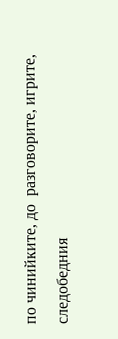по чинийките, до  разговорите, игрите, следобедния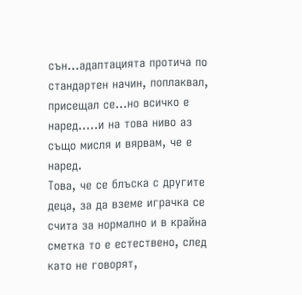сън...адаптацията протича по стандартен начин, поплаквал, присещал се...но всичко е наред.....и на това ниво аз също мисля и вярвам, че е наред.
Това, че се блъска с другите деца, за да вземе играчка се счита за нормално и в крайна сметка то е естествено, след като не говорят,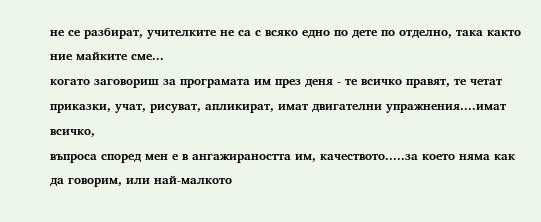не се разбират, учителките не са с всяко едно по дете по отделно, така както ние майките сме...
когато заговориш за програмата им през деня - те всичко правят, те четат приказки, учат, рисуват, апликират, имат двигателни упражнения....имат всичко,
въпроса според мен е в ангажираността им, качеството.....за което няма как да говорим, или най-малкото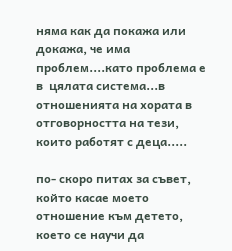няма как да покажа или докажа, че има проблем....като проблема е в  цялата система...в отношенията на хората в отговорността на тези, които работят с деца.....

по- скоро питах за съвет, който касае моето отношение към детето, което се научи да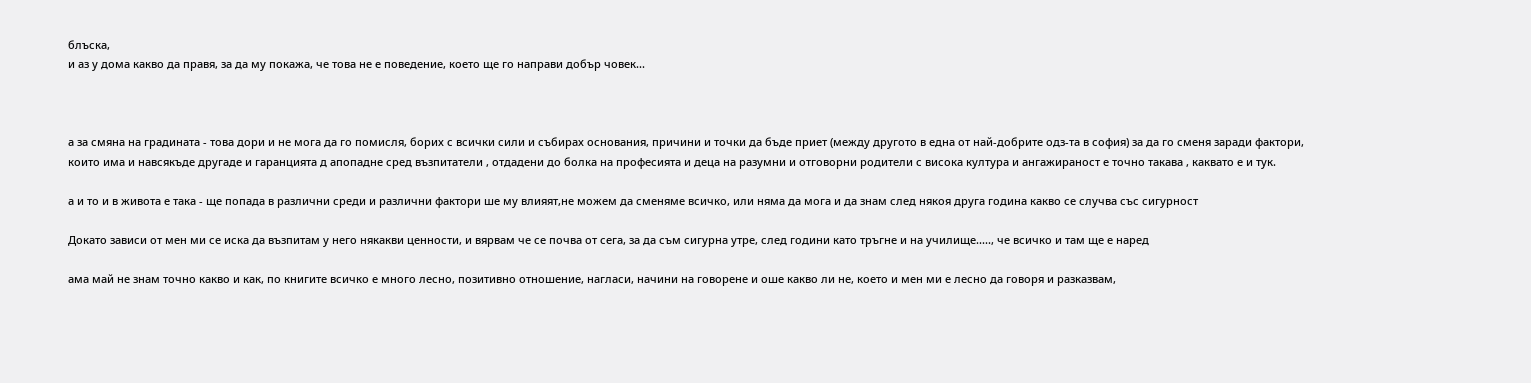блъска,
и аз у дома какво да правя, за да му покажа, че това не е поведение, което ще го направи добър човек...



а за смяна на градината - това дори и не мога да го помисля, борих с всички сили и събирах основания, причини и точки да бъде приет (между другото в една от най-добрите одз-та в софия) за да го сменя заради фактори, които има и навсякъде другаде и гаранцията д апопадне сред възпитатели , отдадени до болка на професията и деца на разумни и отговорни родители с висока култура и ангажираност е точно такава , каквато е и тук.

а и то и в живота е така - ще попада в различни среди и различни фактори ше му влияят,не можем да сменяме всичко, или няма да мога и да знам след някоя друга година какво се случва със сигурност

Докато зависи от мен ми се иска да възпитам у него някакви ценности, и вярвам че се почва от сега, за да съм сигурна утре, след години като тръгне и на училище....., че всичко и там ще е наред

ама май не знам точно какво и как, по книгите всичко е много лесно, позитивно отношение, нагласи, начини на говорене и оше какво ли не, което и мен ми е лесно да говоря и разказвам,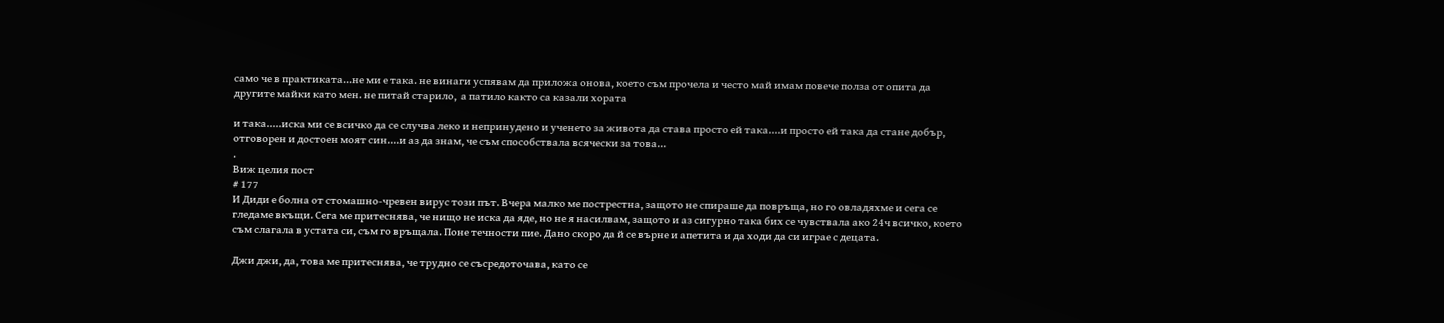само че в практиката...не ми е така. не винаги успявам да приложа онова, което съм прочела и често май имам повече полза от опита да другите майки като мен. не питай старило,  а патило както са казали хората

и така.....иска ми се всичко да се случва леко и непринудено и ученето за живота да става просто ей така....и просто ей така да стане добър, отговорен и достоен моят син....и аз да знам, че съм способствала всячески за това...
.
Виж целия пост
# 177
И Диди е болна от стомашно-чревен вирус този път. Вчера малко ме пострестна, защото не спираше да повръща, но го овладяхме и сега се гледаме вкъщи. Сега ме притеснява, че нищо не иска да яде, но не я насилвам, защото и аз сигурно така бих се чувствала ако 24ч всичко, което съм слагала в устата си, съм го връщала. Поне течности пие. Дано скоро да й се върне и апетита и да ходи да си играе с децата.

Джи джи, да, това ме притеснява, че трудно се съсредоточава, като се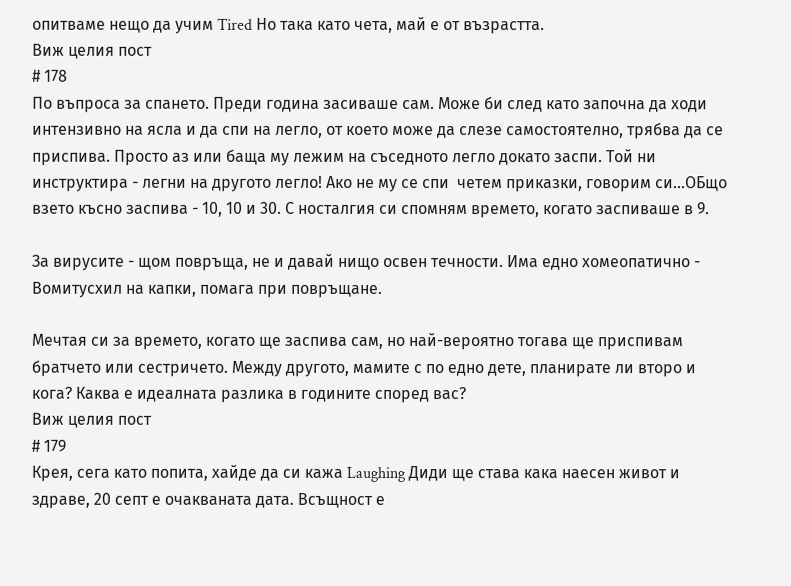опитваме нещо да учим Tired Но така като чета, май е от възрастта.
Виж целия пост
# 178
По въпроса за спането. Преди година засиваше сам. Може би след като започна да ходи интензивно на ясла и да спи на легло, от което може да слезе самостоятелно, трябва да се приспива. Просто аз или баща му лежим на съседното легло докато заспи. Той ни инструктира - легни на другото легло! Ако не му се спи  четем приказки, говорим си...ОБщо взето късно заспива - 10, 10 и 30. С носталгия си спомням времето, когато заспиваше в 9.

За вирусите - щом повръща, не и давай нищо освен течности. Има едно хомеопатично - Вомитусхил на капки, помага при повръщане.

Мечтая си за времето, когато ще заспива сам, но най-вероятно тогава ще приспивам братчето или сестричето. Между другото, мамите с по едно дете, планирате ли второ и кога? Каква е идеалната разлика в годините според вас?
Виж целия пост
# 179
Крея, сега като попита, хайде да си кажа Laughing Диди ще става кака наесен живот и здраве, 20 септ е очакваната дата. Всъщност е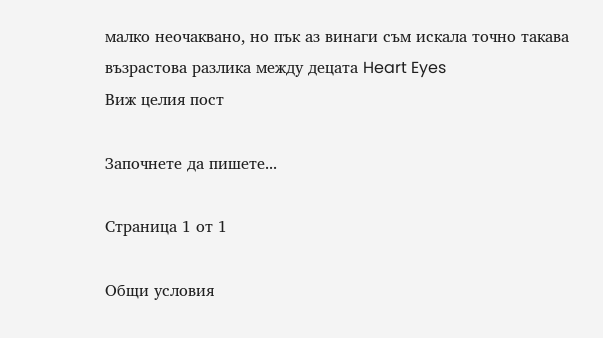малко неочаквано, но пък аз винаги съм искала точно такава възрастова разлика между децата Heart Eyes
Виж целия пост

Започнете да пишете...

Страница 1 от 1

Общи условия